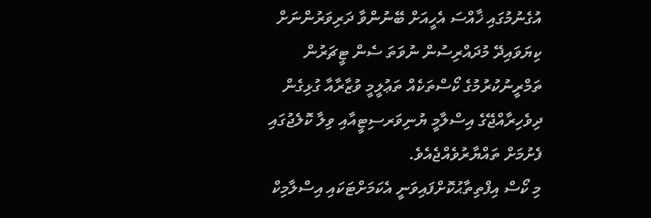އުގެނުމުގައި ޚާއްސަ އެހީއަށް ބޭނުންވާ ދަރިވަރުންނަށް ކިޔަވައިދޭ މުދައްރިސުން ނުވަތަ ސެން ޓީޗަރުން ތަމްރީނުކުރުމުގެ ކޯސްތަކެއް ތަޢުލީމީ ވުޒާރާއާ ގުޅިގެން ދިވެހިރާއްޖޭގެ އިސްލާމީ ޔުނިވަރސިޓީއާއި ވިލާ ކޮލެޖުގައި ފެށުމަށް ތައްޔާރުވެއްޖެއެވެ.
މި ކޯސް އިފްތިތާޙުކޮށްފައިވަނީ އެކަމަށްޓަކައި އިސްލާމިކް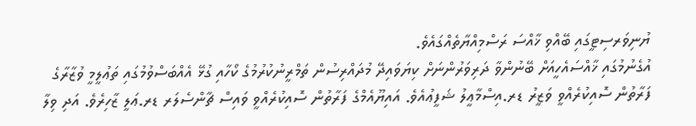ޔުނިވަރސިޓީގައި ބޭއްވި ޚާއްސަ ރަސްމިއްޔާތެއްގައެވެ.
އުގެނުމުގައި ޚާއްސައެހީއަށް ބޭނުންވާ ދަރިވަރުންނަށް ކިޔަވައިދޭ މުދައްރިސުން ތަމްރީނުކުރުމުގެ ކޯހާއި ގުޅޭ އެއްބަސްވުމުގައި ތަޢުލީމީ ވުޒާރާގެ ފަރާތުން ސޮއިކުރެއްވީ ވަޒީރު ޑރ.އިސްމާޢީލު ޝަފީޢުއެވެ. އައިޔޫއެމްގެ ފަރާތުން ސޮއިކުރެއްވީ ވައިސް ޗާންސެލަރ ޑރ.ޢަލީ ޒާހިރެވެ. އަދި ވިލާ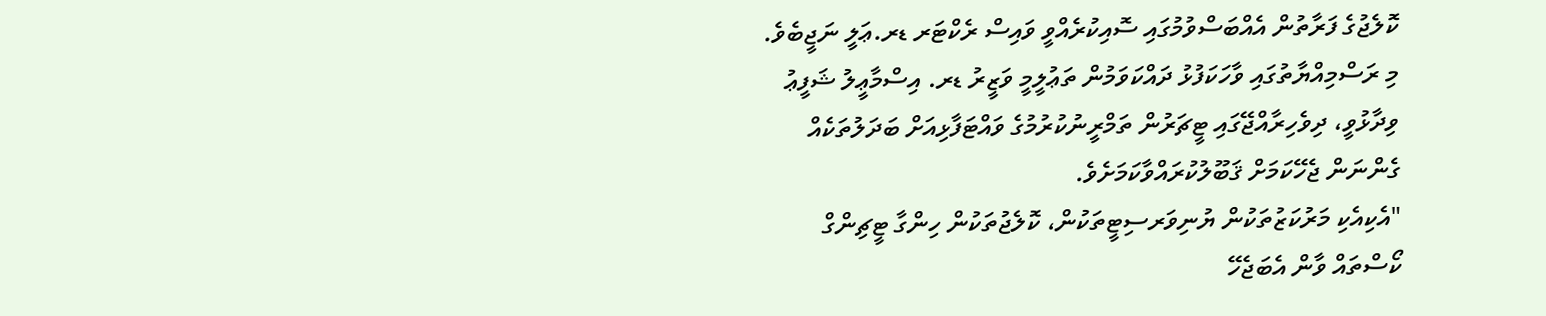ކޮލެޖުގެ ފަރާތުން އެއްބަސްވުމުގައި ސޮއިކުރެއްވީ ވައިސް ރެކްޓަރ ޑރ.ޢަލީ ނަޖީބެވެ.
މި ރަސްމިއްޔާތުގައި ވާހަކަފުޅު ދައްކަވަމުން ތަޢުލީމީ ވަޒީރު ޑރ. އިސްމާޢީލު ޝަފީޢު ވިދާޅުވީ، ދިވެހިރާއްޖޭގައި ޓީޗަރުން ތަމްރީނުކުރުމުގެ ވައްޓަފާޅިއަށް ބަދަލުތަކެއް ގެންނަން ޖެހޭކަމަށް ޤަބޫލުކުރައްވާކަމަށެވެ.
"އެކިއެކި މަރުކަޒުތަކުން ޔުނިވަރސިޓީތަކުން، ކޮލެޖުތަކުން ހިންގާ ޓީޗިންގް ކޯސްތައް ވާން އެބަޖެހޭ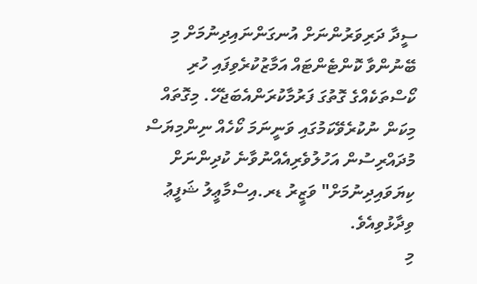ސީދާ ދަރިވަރުންނަށް އުނގަންނައިދިނުމަށް މި ބޭނުންވާ ކޮންޓެންޓައް އަމާޒުކުރެވިފައި ހުރި ކޯސްތަކެއްގެ ގޮތުގަ ފަރުމާކުރަންއެބަޖެހޭ. މިގޮތައް މިކަން ނުކުރެވޭކަމުގައި ވަނީނަމަ ކޯހެއް ނިންމިޔަސް މުދައްރިސުން އަހުލުވެރިއެއްނުވާނެ ކުދިންނަށް ކިޔަވައިދިނުމަށް" ވަޒީރު ޑރ.އިސްމާޢީލު ޝަފީޢު ވިދާޅުވިއެވެ.
މި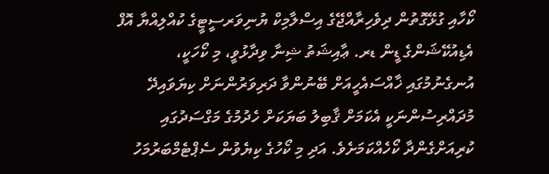ކޯހާއި ގުޅޭގޮތުން ދިވެހިރާއްޖޭގެ އިސްލާމިކް ޔުނިވަރސީޓީގެ ކުއްލިއްޔާ އޮފް އެޑިއުކޭޝަންގެ ޑީން ޑރ. ޢާއިޝަތު ޝިނާ ވިދާޅުވީ، މި ކޯހަކީ، އުނގެނުމުގައި ޚާއްސައެހީއަށް ބޭނުންވާ ދަރިވަރުންނަށް ކިޔަވައިދޭ މުދައްރިސުންނަކީ އެކަމަށް ޤާބިލު ބަޔަކަށް ހެދުމުގެ މަގްސަދުގައި ކުރިއަށްގެންދާ ކޯހެއްކަމަށެވެ. އަދި މި ކޯހުގެ ކިޔެވުން ސެޕްޓެމްބަރުމަހު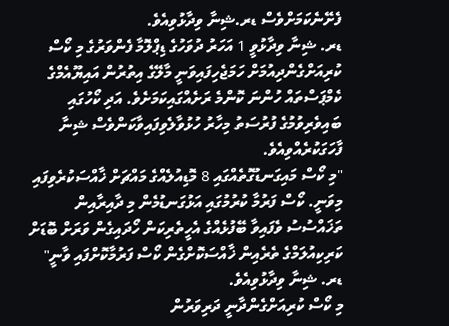ފެށޭނެކަމަށްވެސް ޑރ.ޝިނާ ވިދާޅުވިއެވެ.
ޑރ. ޝިނާ ވިދާޅުވީ 1 އަހަރު ދުވަހުގެ ޑިޕްލޮމާ ފެންވަރުގެ މި ކޯސް ކުރިއަށްގެންދިއުމަށް ހަމަޖެހިފައިވަނީ މާލޭގެ އިތުރުން އައިޔޫއެމްގެ ކެމްޕަސްތައް ހުންނަ ކޮންމެ ރަށެއްގައިކަމަށެވެ. އަދި ކޯހުގައި ބައިވެރިވުމުގެ ފުރުސަތު މިހާރު ހުޅުވާލެވިފައިވާކަންވެސް ޝިނާ ފާހަގަކުރެއްވިއެވެ.
"މި ކޯސް މައިގަނޑުގޮތެއްގައި 8 މޮޑިއުލެއްގެ މައްޗަށް ޚާއްސަކުރެވިފައި މިވަނީ. ކޯސް ފަރުމާ ކުރުމުގައި އަޅުގަނޑުމެން މި ދާއިރާއިން ތަޚައްސުސު ވެފައިވާ ބޭފުޅެއްގެ އެހީތެރިކަން ހޯދައިގެން ވަރަށް ބޮޑަށް ކަރިކިއުލަމްގެ ތެރެއިން ޚާއްސަކޮށްގެން ކޯސް ފަރުމާކޮށްފައި ވާނީ" ޑރ. ޝިނާ ވިދާޅުވިއެވެ.
މި ކޯސް ކުރިއަށްގެންދާނީ ދަރިވަރުން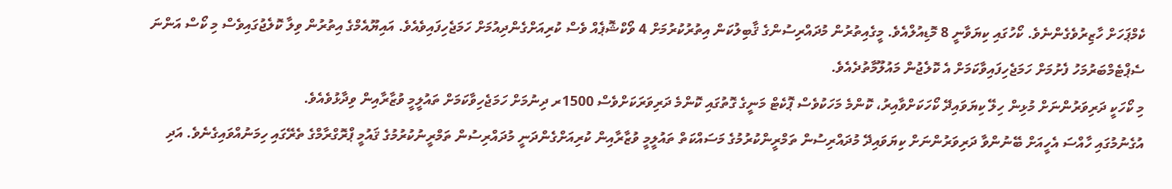ކެމްޕަހަށް ހާޒިރުވެގެންނެވެ. ކޯހުގައި ކިޔަވާނީ 8 މޮޑިއުލްއެވެ. މީގެއިތުރުން މުދައްރިސުންގެ ޤާބިލުކަން އިތުރުކުރުމަށް 4 ވޯކްޝޮޕެއް ވެސް ކުރިއަށްގެންދިއުމަށް ހަމަޖެހިފައިވެއެވެ. އައިޔޫއެމްގެ އިތުރުން ވިލާ ކޮލެޖުގައިވެސް މި ކޯސް އަންނަ ސެޕްޓެމްބަރުމަހު ފެށުމަށް ހަމަޖެހިފައިވާކަމަށް އެ ކޮލެޖުން މައުލޫމާތުދެއެވެ.
މި ކޯހަކީ ދަރިވަރުންނަށް މުޅިން ހިލޭ ކިޔަވައިދޭ ކޯހަކަށްވާއިރު، ކޮންމެ މަހަކުވެސް ޕޮކެޓް މަނީގެ ގޮތުގައި ކޮންމެ ދަރިވަރަކަށްވެސް 1500ރ ދިނުމަށް ހަމަޖެހިވާކަމަށް ތައުލީމީ ވުޒާރާއިން ވިދާޅުވެއެވެ.
އުގެނުމުގައި ހާއްސަ އެހީއަށް ބޭނުންވާ ދަރިވަރުންނަށް ކިޔަވައިދޭ މުދައްރިސުން ތަމްރީންކުރުމުގެ މަސައްކަތް ތައުލީމީ ވުޒާރާއިން ކުރިއަށްގެންދަނީ މުދައްރިސުން ތަމްރީނުކުރުމުގެ ޤައުމީ ޕްރޮގްރާމްގެ ތެރޭގައި ހިމަނުއްވައިގެނެވެ. އަދި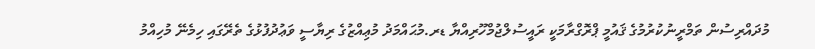މުދައްރިސުން ތަމްރީނުކުރުމުގެ ޤައުމީ ޕްރޮގްރާމަކީ ރައީސުލްޖުމްހޫރިއްޔާ ޑރ.މުޙައްމަދު މުޢިއްޒުގެ ރިޔާސީ ވަޢުދުފުޅުގެ ތެރޭގައި ހިމެނޭ މުހިއްމު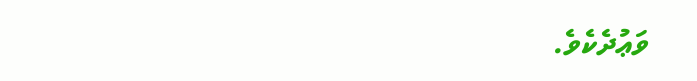ވަޢުދެކެވެ.